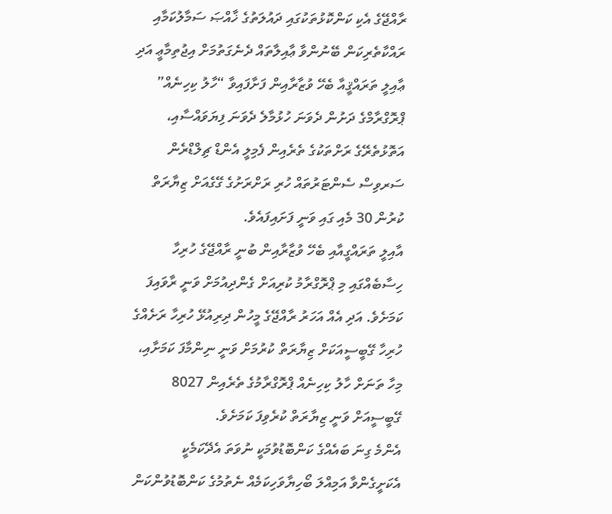ރާއްޖޭގެ އެކި ކަންކޮޅުތަކުގައި ދައުލަތުގެ ޚާއްޞަ ސަމާލުކަމާއި ރައްކާތެރިކަން ބޭނުންވާ ޢާއިލާތައް ދެނެގަތުމަށް އިޖުތިމާޢީ އަދި ޢާއިލީ ތަރައްޤީއާ ބެހޭ ވުޒާރާއިން ފަށާފައިވާ “ހާލު ކިހިނެއް” ޕްރޮގްރާމްގެ ދަށުން ދެވަނަ ހުޅުމާލެ ދެވަނަ ފިޔަވައްސާއި، އަތޮޅުތެރޭގެ ރަށްތަކުގެ ތެރެއިން ފެމިލީ އެންޑް ޗިލްޑްރެން ސަރވިސް ސެންޓަރުތައް ހުރި ރަށްރަށުގެ ގޭގެއަށް ޒިޔާރަތް ކުރުން 30 މެއި ގައި ވަނީ ފަށައިފައެވެ.
އާއިލީ ތަރައްގީއާއި ބެހޭ ވުޒާރާއިން ބުނީ ރާއްޖޭގެ ހުރިހާ ހިސާބެއްގައި މި ޕްރޮގްރާމު ކުރިއަށް ގެންދިއުމަށް ވަނީ ރާވައިފަ ކަމަށެވެ. އަދި އެއް އަހަރު ރާއްޖޭގެ މީހުން ދިރިއުޅޭ ހުރިހާ ރަށެއްގެ ހުރިހާ ގޭބީސީއަކަށް ޒިޔާރަތް ކުރުމަށް ވަނީ ނިންމާފަ ކަމަށާއި، މިހާ ތަނަށް ހާލު ކިހިނެއް ޕްރޮގްރާމުގެ ތެރެއިން 8027 ގޭބީސީއަށް ވަނީ ޒިޔާރަތް ކުރެވިފަ ކަމަށެވެ.
އެންމެ ގިނަ ބައެއްގެ ކަންބޮޑުވުމަކީ ނުވަތަ އެދޭކަމެކީ އެކަށީގެންވާ އަމިއްލަ ބޯހިޔާވަހިކަމެއް ނެތުމުގެ ކަންބޮޑުވުންކަން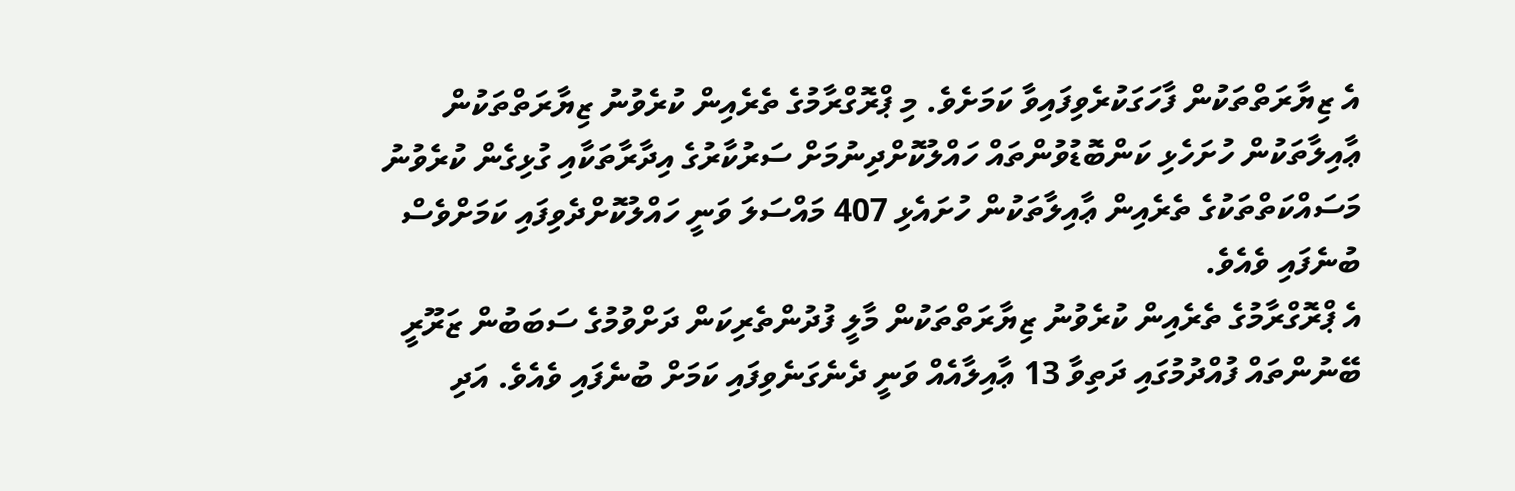އެ ޒިޔާރަތްތަކުން ފާހަގަކުރެވިފައިވާ ކަމަށެވެ. މި ޕްރޮގްރާމުގެ ތެރެއިން ކުރެވުނު ޒިޔާރަތްތަކުން ޢާއިލާތަކުން ހުށަހެޅި ކަންބޮޑުވުންތައް ހައްލުކޮށްދިނުމަށް ސަރުކާރުގެ އިދާރާތަކާއި ގުޅިގެން ކުރެވުނު މަސައްކަތްތަކުގެ ތެރެއިން ޢާއިލާތަކުން ހުށައެޅި 407 މައްސަލަ ވަނީ ހައްލުކޮށްދެވިފައި ކަމަށްވެސް ބުނެފައި ވެއެވެ.
އެ ޕްރޮގްރާމުގެ ތެރެއިން ކުރެވުނު ޒިޔާރަތްތަކުން މާލީ ފުދުންތެރިކަން ދަށްވުމުގެ ސަބަބުން ޒަރޫރީ ބޭނުންތައް ފުއްދުމުގައި ދަތިވާ 13 ޢާއިލާއެއް ވަނީ ދެނެގަނެވިފައި ކަމަށް ބުނެފައި ވެއެވެ. އަދި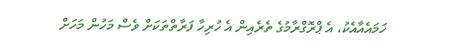ހަމައެއާއެކު، އެ ޕްރޮގްރާމުގެ ތެރެއިން އެ ހުރިހާ ފަރާތްތަކަށް ވެސް މަހުން މަހަށް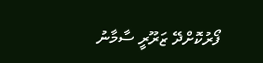ފޯރުކޮށްދޭ ޒަރޫރީ ސާމާނު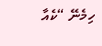ހިމެނޭ “ކެއާ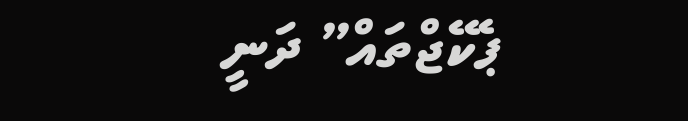ޕެކޭޖްތައް” ދަނީ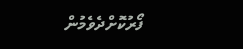ފޯރުކޮށްދެވެމުން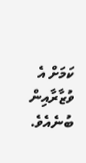ކަމަށް އެ ވުޒާރާއިން ބުނެއެވެ.